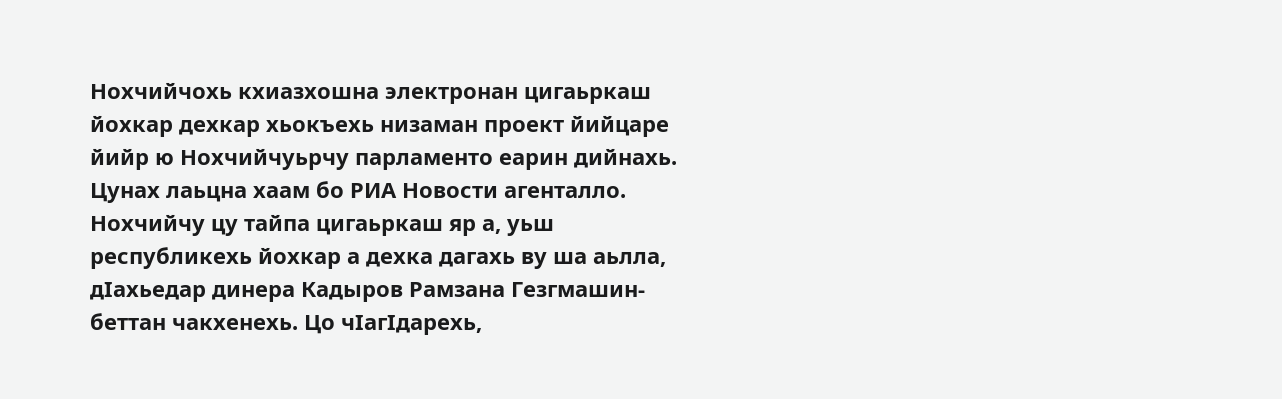Нохчийчохь кхиазхошна электронан цигаьркаш йохкар дехкар хьокъехь низаман проект йийцаре йийр ю Нохчийчуьрчу парламенто еарин дийнахь. Цунах лаьцна хаам бо РИА Новости агенталло. Нохчийчу цу тайпа цигаьркаш яр а, уьш республикехь йохкар а дехка дагахь ву ша аьлла, дIахьедар динера Кадыров Рамзана Гезгмашин-беттан чакхенехь. Цо чIагIдарехь,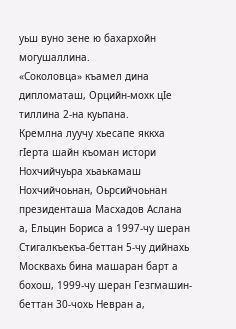уьш вуно зене ю бахархойн могушаллина.
«Соколовца» къамел дина дипломаташ, Орцийн-мохк цIе тиллина 2-на куьпана.
Кремлна луучу хьесапе яккха гIерта шайн къоман истори Нохчийчуьра хьаькамаш Нохчийчоьнан, Оьрсийчоьнан президенташа Масхадов Аслана а, Ельцин Бориса а 1997-чу шеран Стигалкъекъа-беттан 5-чу дийнахь Москвахь бина машаран барт а бохош, 1999-чу шеран Гезгмашин-беттан 30-чохь Невран а,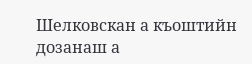Шелковскан а къоштийн дозанаш а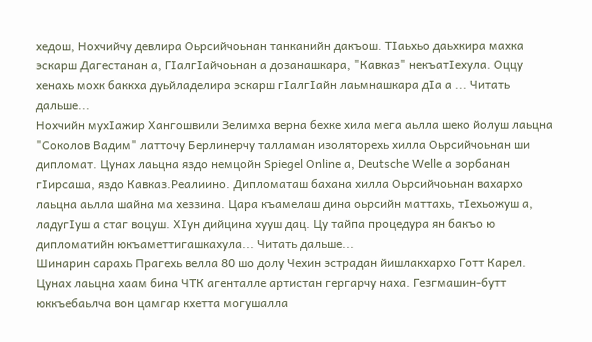хедош, Нохчийчу девлира Оьрсийчоьнан танканийн дакъош. ТIаьхьо даьхкира махка эскарш Дагестанан а, ГIалгIайчоьнан а дозанашкара, "Кавказ" некъатIехула. Оццу хенахь мохк баккха дуьйладелира эскарш гIалгIайн лаьмнашкара дIа а ... Читать дальше...
Нохчийн мухIажир Хангошвили Зелимха верна бехке хила мега аьлла шеко йолуш лаьцна "Соколов Вадим" латточу Берлинерчу талламан изоляторехь хилла Оьрсийчоьнан ши дипломат. Цунах лаьцна яздо немцойн Spiegel Online а, Deutsche Welle а зорбанан гIирсаша, яздо Кавказ.Реалиино. Дипломаташ бахана хилла Оьрсийчоьнан вахархо лаьцна аьлла шайна ма хеззина. Цара къамелаш дина оьрсийн маттахь, тIехьожуш а, ладугIуш а стаг воцуш. ХIун дийцина хууш дац. Цу тайпа процедура ян бакъо ю дипломатийн юкъаметтигашкахула... Читать дальше...
Шинарин сарахь Прагехь велла 80 шо долу Чехин эстрадан йишлакхархо Готт Карел. Цунах лаьцна хаам бина ЧТК агенталле артистан гергарчу наха. Гезгмашин-бутт юккъебаьлча вон цамгар кхетта могушалла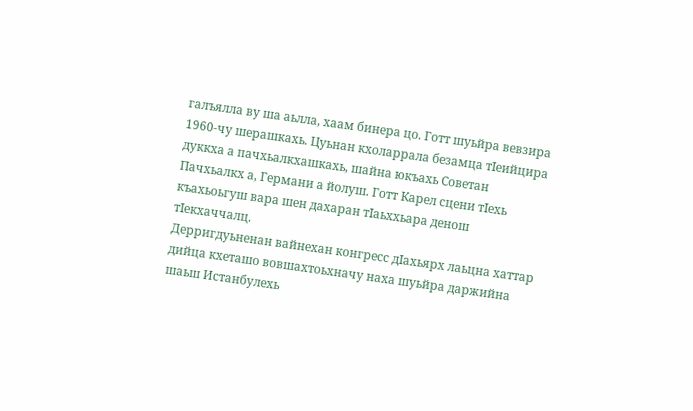галъялла ву ша аьлла, хаам бинера цо. Готт шуьйра вевзира 1960-чу шерашкахь. Цуьнан кхоларрала безамца тIеийцира дуккха а пачхьалкхашкахь, шайна юкъахь Советан Пачхьалкх а, Германи а йолуш. Готт Карел сцени тIехь къахьоьгуш вара шен дахаран тIаьххьара денош тIекхаччалц.
Дерригдуьненан вайнехан конгресс дIахьярх лаьцна хаттар дийца кхеташо вовшахтоьхначу наха шуьйра даржийна шаьш Истанбулехь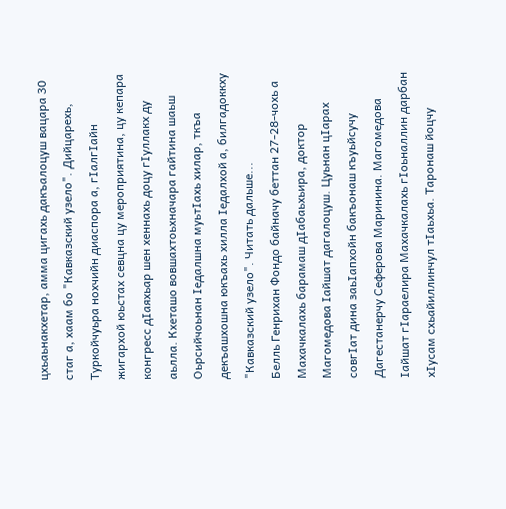цхьаьнакхетар, амма цигахь дакъалоцуш вацара 30 стаг а, хаам бо "Кавказский узело". Дийцарехь, Туркойчуьра нохчийн диаспора а, гIалгIайн жигархой юьстах севцна цу мероприятина, цу кепара конгресс дIаяхьар шен хеннахь доцу гIуллакх ду аьлла. Кхеташо вовшахтоьхначара гайтина шаьш Оьрсийчоьнан Iедалшна муьтIахь хилар, ткъа декъашхошна юкъахь хилла Iедалхой а, билгадоккху "Кавказский узело". Читать дальше...
Белль Генрихан Фондо байначу беттан 27-28-чохь а Махачкалахь барамаш дIабаьхьира, доктор Магомедова Iайшат дагалоцуш. Цуьнан цIарах совгIат дина заьIапхойн бакъонаш къуьйсучу Дагестанерчу Сеферова Маринина. Магомедова Iайшат гIараелира Махачкалахь гIоьналлин дарбан хIусам схьайиллинчул тIаьхьа. Таронаш йоцчу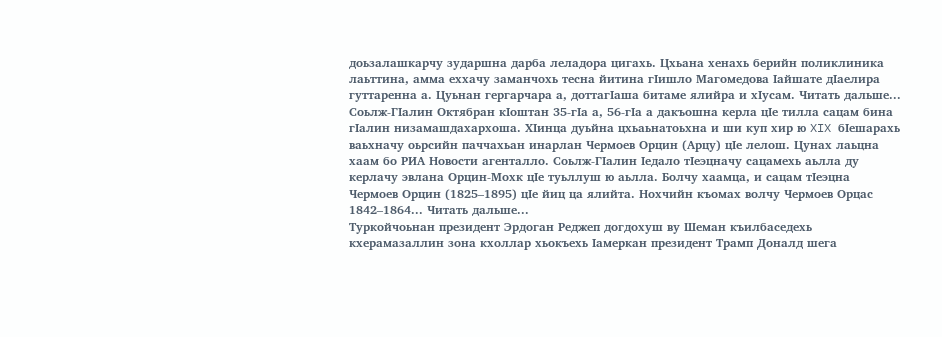доьзалашкарчу зударшна дарба леладора цигахь. Цхьана хенахь берийн поликлиника лаьттина, амма еххачу заманчохь тесна йитина гIишло Магомедова Iайшате дIаелира гуттаренна а. Цуьнан гергарчара а, доттагIаша битаме ялийра и хIусам. Читать дальше...
Соьлж-ГIалин Октябран кIоштан 35-гIа а, 56-гIа а дакъошна керла цIе тилла сацам бина гIалин низамашдахархоша. ХIинца дуьйна цхьаьнатоьхна и ши куп хир ю XIX бIешарахь ваьхначу оьрсийн паччахьан инарлан Чермоев Орцин (Арцу) цIе лелош. Цунах лаьцна хаам бо РИА Новости агенталло. Соьлж-ГIалин Iедало тIеэцначу сацамехь аьлла ду керлачу эвлана Орцин-Мохк цIе туьллуш ю аьлла. Болчу хаамца, и сацам тIеэцна Чермоев Орцин (1825–1895) цIе йиц ца ялийта. Нохчийн къомах волчу Чермоев Орцас 1842–1864... Читать дальше...
Туркойчоьнан президент Эрдоган Реджеп догдохуш ву Шеман къилбаседехь кхерамазаллин зона кхоллар хьокъехь Iамеркан президент Трамп Доналд шега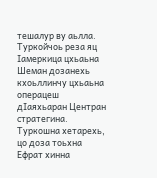тешалур ву аьлла. Туркойчоь реза яц Iамеркица цхьаьна Шеман дозанехь кхоьллинчу цхьаьна операцеш дIаяхьаран Центран стратегина. Туркошна хетарехь, цо доза тоьхна Ефрат хинна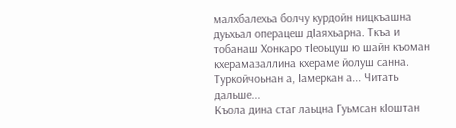малхбалехьа болчу курдойн ницкъашна дуьхьал операцеш дIаяхьарна. Ткъа и тобанаш Хонкаро тIеоьцуш ю шайн къоман кхерамазаллина кхераме йолуш санна. Туркойчоьнан а, Iамеркан а... Читать дальше...
Къола дина стаг лаьцна Гуьмсан кIоштан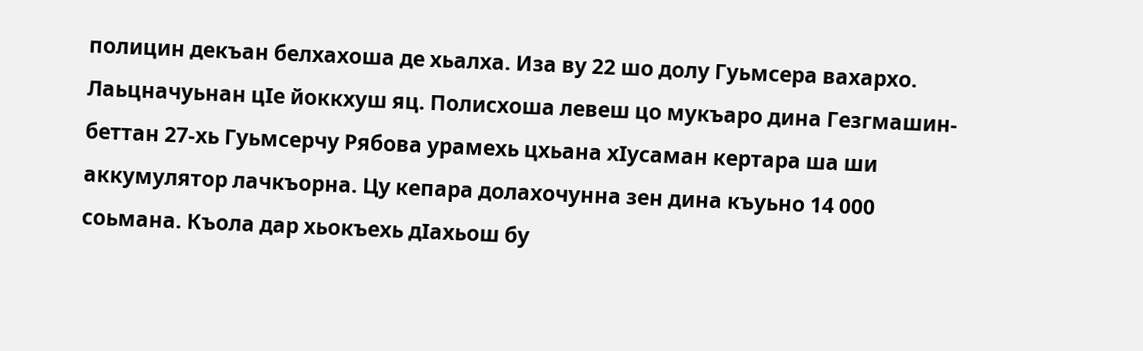полицин декъан белхахоша де хьалха. Иза ву 22 шо долу Гуьмсера вахархо. Лаьцначуьнан цIе йоккхуш яц. Полисхоша левеш цо мукъаро дина Гезгмашин-беттан 27-хь Гуьмсерчу Рябова урамехь цхьана хIусаман кертара ша ши аккумулятор лачкъорна. Цу кепара долахочунна зен дина къуьно 14 000 соьмана. Къола дар хьокъехь дIахьош бу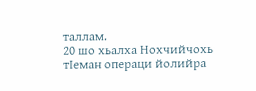таллам.
20 шо хьалха Нохчийчохь тIеман операци йолийра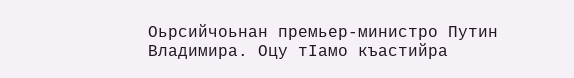Оьрсийчоьнан премьер-министро Путин Владимира. Оцу тIамо къастийра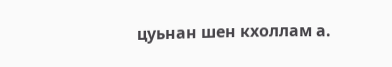цуьнан шен кхоллам а.